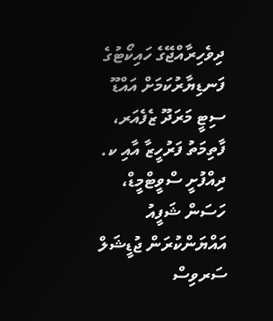ދިވެހިރާއްޖޭގެ ހައިކޯޓުގެ ފަނޑިޔާރުކަމަށް އައްޑޫ ސިޓީ މަރަދޫ ޒެފެއަރ، ފާތިމަތު ފަރުހީޒާ އާއި ކ. ދިއްފުށީ ސްވީޓްމީޑް، ހަސަން ޝަފީއު އައްޔަންކުރަން ޖުޑީޝަލް ސަރވިސް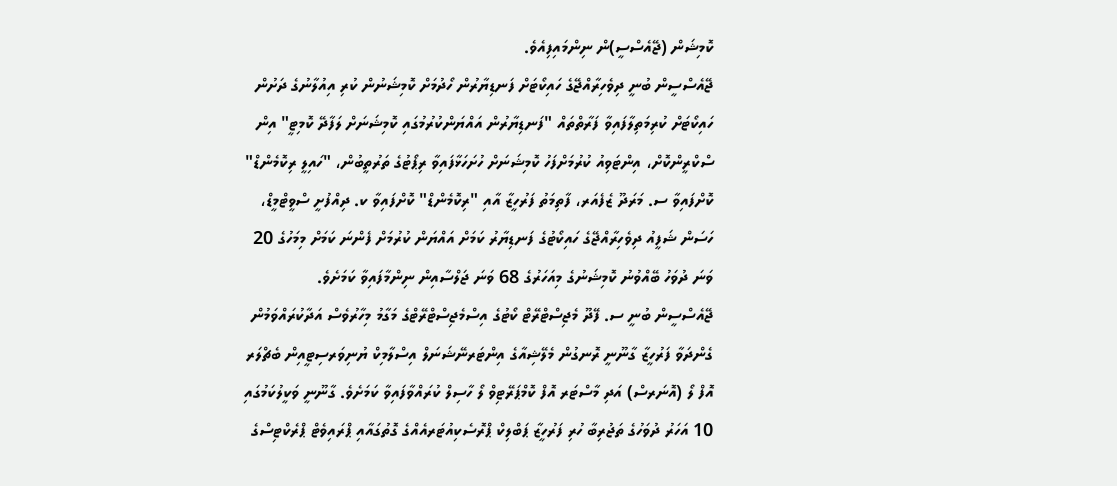ކޮމިޝަން (ޖޭއެސްސީ)ން ނިންމައިފިއެވެ.
ޖޭއެސްސީން ބުނީ ދިވެހިރާއްޖޭގެ ހައިކޯޓަށް ފަނޑިޔާރުން ހޯދުމަށް ކޮމިޝަނުން ކުރި އިއުލާނުގެ ދަށުން ހައިކޯޓަށް ކުރިމަތިލާފައިވާ ފަރާތްތައް "ފަނޑިޔާރުން އައްޔަންކުރުމުގައި ކޮމިޝަނަށް ލަފާދޭ ކޮމިޓީ" އިން ސްކްރީންކޮށް، އިންޓަވިއު ކުރުމަށްފަހު ކޮމިޝަނަށް ހުށަހަޅާފައިވާ ރިޕޯޓުގެ ތަރުތީބުން، "ހައިލީ ރިކޮމެންޑް" ކޮށްފައިވާ ސ. މަރަދޫ ޒެފެއަރ، ފާތިމަތު ފަރުހީޒާ އާއި "ރިކޮމެންޑް" ކޮށްފައިވާ ކ. ދިއްފުށީ ސްވީޓްމީޑް، ހަސަން ޝަފީއު ދިވެހިރާއްޖޭގެ ހައިކޯޓުގެ ފަނޑިޔާރު ކަމަށް އައްޔަން ކުރުމަށް ފެންނަ ކަމަށް މިމަހުގެ 20 ވަނަ ދުވަހު ބޭއްވުނު ކޮމިޝަނުގެ މިއަހަރުގެ 68 ވަނަ ޖަލްސާއިން ނިންމާފައިވާ ކަމަށެވެ.
ޖޭއެސްސީން ބުނީ ސ. ފޭދޫ މެޖިސްޓްރޭޓް ކޯޓުގެ އިސްމެޖިސްޓްރޭޓްގެ މަގާމު މިހާރުވެސް އަދާކުރައްވަމުން ގެންދަވާ ފަރުހީޒާ ގާނޫނީ ރޮނގުން މެލޭޝިއާގެ އިންޓަރނޭޝަނަލް އިސްލާމިކް ޔުނިވަރސިޓީއިން ބެޗްލަރ އޮފް ލޯ (އޮނަރސް) އަދި މާސްޓަރ އޮފް ކޮމްޕަރޭޓިވް ލޯ ހާސިލް ކުރައްވާފައިވާ ކަމަށެވެ. ގާނޫނީ ވަކީލުކަމުގައި 10 އަހަރު ދުވަހުގެ ތަޖުރިބާ ހުރި ފަރުހީޒާ ޕަބްލިކް ޕްރޮސެކިއުޓަރއެއްގެ ގޮތުގައާއި ޕްރައިވެޓް ޕްރެކްޓިސްގެ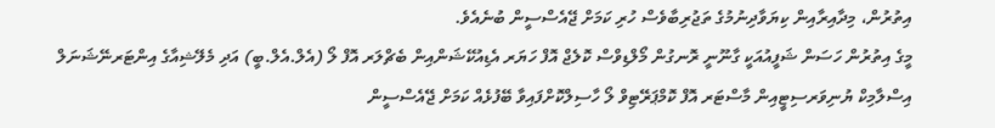އިތުރުން، މިދާއިރާއިން ކިޔަވާދިނުމުގެ ތަޖުރިބާވެސް ހުރި ކަމަށް ޖޭއެސްސީން ބުނެއެވެ.
މީގެ އިތުރުން ހަސަން ޝަފީއުއަކީ ގާނޫނީ ރޮނގުން މޯލްޑިވްސް ކޮލެޖް އޮފް ހަޔަރ އެޑިއުކޭޝަންއިން ބެޗްލަރ އޮފް ލޯ (އެލް.އެލް.ބީ) އަދި މެލޭޝިއާގެ އިންޓަރނޭޝަނަލް އިސްލާމިކް ޔުނިވަރސިޓީއިން މާސްޓަރ އޮފް ކޮމްޕަރޭޓިވް ލޯ ހާސިލްކޮށްފައިވާ ބޭފުޅެއް ކަމަށް ޖޭއެސްސީން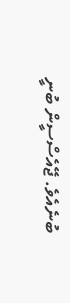ބުނެއެވެ. ޖޭއެސްސީން ބުނީ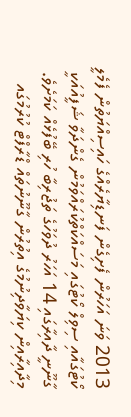2013 ވަނަ އަހަރުން ފެށިގެން ފަނޑިޔާރެއްގެ ހައިސިއްޔަތުން ފެމެލީ ކޯޓުގައާއި ސިވިލް ކޯޓުގައި މަސައްކަތްކުރައްވަމުން ގެންދަވާ ޝަފީއުއަކީ ގާނޫނީ ދާއިރާގައި 14 އަހަރު ދުވަހުގެ ތަޖުރިބާ ހުރި ބޭފުޅެއް ކަމަށެވެ. މިދާއިރާއިން ކިޔަވާދިނުމުގެ އިތުރުން ގާނޫނުތައް ޑްރާފްޓް ކުރުމުގައ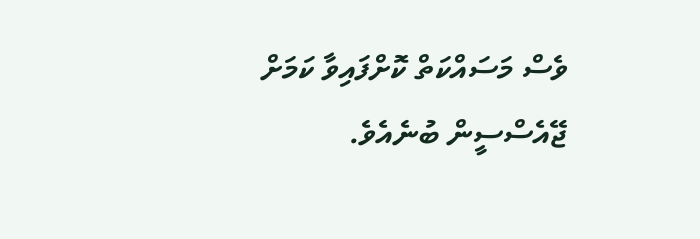ވެސް މަސައްކަތް ކޮށްފައިވާ ކަމަށް ޖޭއެސްސީން ބުނެއެވެ.